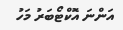އަންނަ އޮކްޓޯބަރު މަހު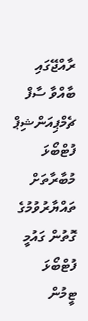ރާއްޖޭގައި ބާއްވާ ސާފް ޗެމްޕިއަންޝިޕް ފުޓްބޯޅަ މުބާރާތަށް ތައްޔާރުވުމުގެ ގޮތުން ގައުމީ ފުޓްބޯޅަ ޓީމުން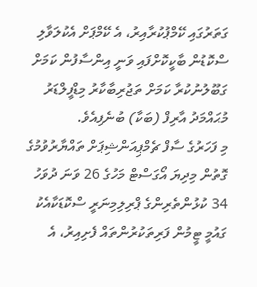ގަތަރުގައި ކޭމްޕުކުރާއިރު، އެ ކޭމްޕަށް އެކުލަވާލި ސްކޮޑުން ބާކީކޮށްފައި ވަނީ އިންސާފުން ކަމަށް ގަބޫލުނުކުރާ ކަމަށް ތަޖުރިބާކާރު މިޑްފީލްޑަރު މުޙައްމަދު އާރިފް (ބަކާ) ބުނެފިއެވެ.
މި ފަހަރުގެ ސާފް ޗެމްޕިއަންޝިޕަށް ތައްޔާރުވުމުގެ ގޮތުން މިދިޔަ އޯގަސްޓް މަހުގެ 26 ވަނަ ދުވަހު 34 ކުޅުންތެރިންގެ ޕްރިލިމިނަރީ ސްކޮޑަކާއެކު ގައުމީ ޓީމުން ފަރިތަކުރުންތައް ފެށިއިރު، އެ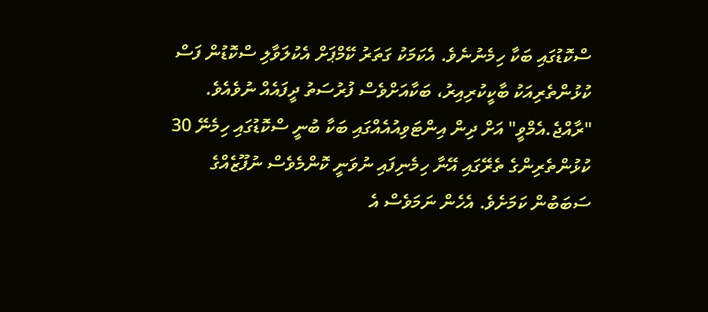ސްކޮޑުގައި ބަކާ ހިމެނުނެވެ. އެކަމަކު ގަތަރު ކޭމްޕަށް އެކުލަވާލި ސްކޮޑުން ފަސް ކުޅުންތެރިއަކު ބާކީކުރިއިރު، ބަކާއަށްވެސް ފުރުސަތު ދީފައެއް ނުވެއެވެ.
"ރާއްޖެ.އެމްވީ" އަށް ދިން އިންޓަވިއުއެއްގައި ބަކާ ބުނީ ސްކޮޑުގައި ހިމެނޭ 30 ކުޅުންތެރިންގެ ތެރޭގައި އޭނާ ހިމެނިފައި ނުވަނީ ކޮންމެވެސް ނުފޫޒެއްގެ ސަބަބުން ކަމަށެވެ. އެހެން ނަމަވެސް އެ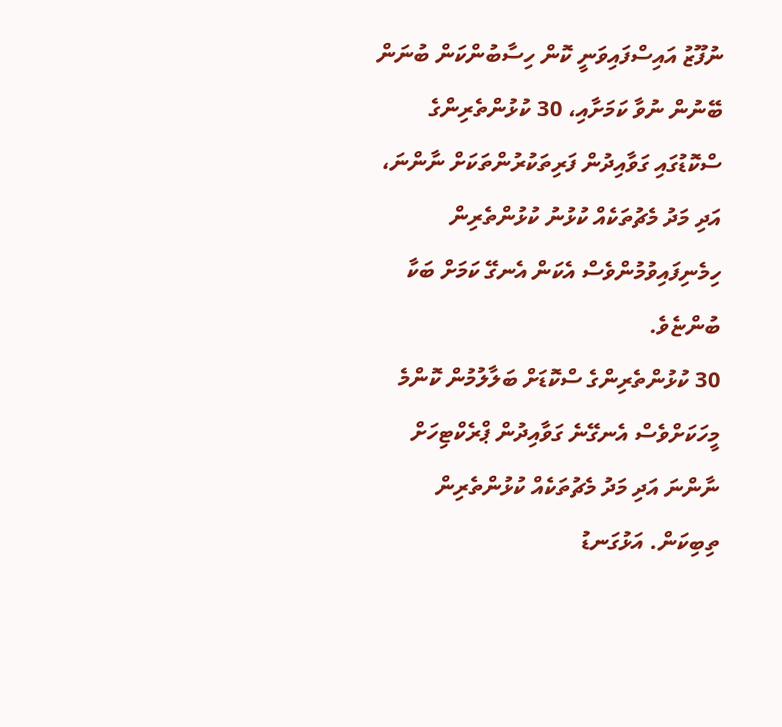ނުފޫޒު އައިސްފައިވަނީ ކޮން ހިސާބުންކަން ބުނަން ބޭނުން ނުވާ ކަމަށާއި، 30 ކުޅުންތެރިންގެ ސްކޮޑުގައި ގަވާއިދުން ފަރިތަކުރުންތަކަށް ނާންނަ، އަދި މަދު މެޗުތަކެއް ކުޅުނު ކުޅުންތެރިން ހިމެނިފައިވުމުންވެސް އެކަން އެނގޭ ކަމަށް ބަކާ ބުންޏެވެ.
30 ކުޅުންތެރިންގެ ސްކޮޑަށް ބަލާލުމުން ކޮންމެ މީހަކަށްވެސް އެނގޭނެ ގަވާއިދުން ޕްރެކްޓިހަށް ނާންނަ އަދި މަދު މެޗުތަކެއް ކުޅުންތެރިން ތިބިކަން. އަޅުގަނޑު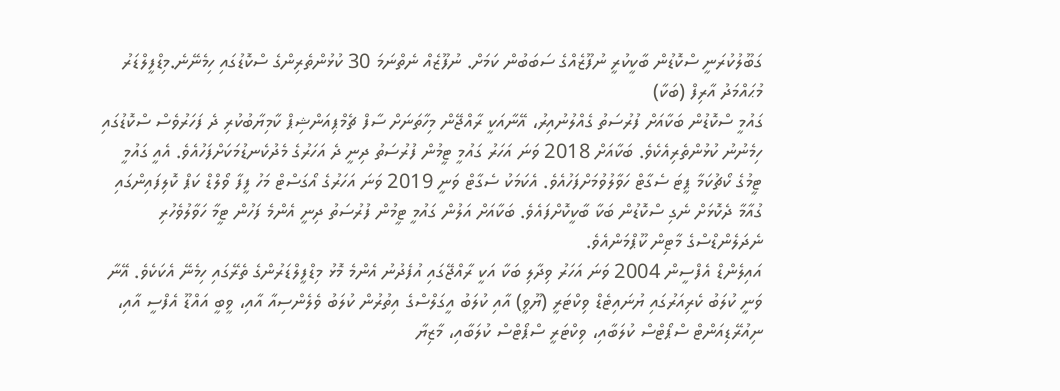ގަބޫލުކުރަނީ ސްކޮޑުން ބާކީކުރީ ނުފޫޒެއްގެ ސަބަބުން ކަމަށް. ނުފޫޒެއް ނެތްނަމަ 30 ކުޅުންތެރިންގެ ސްކޮޑުގައި ހިމެނޭނެ.މިޑްފީލްޑަރު މުޙައްމަދު އާރިފް (ބަކާ)
ގައުމީ ސްކޮޑުން ބަކާއަށް ފުރުސަތު ގެއްލުނުއިރު، އޭނާއަކީ ރާއްޖޭން މިހާތަނަށް ސާފް ޗެމްޕިއަންޝިޕް ކާމިޔާބުކުރި ދެ ފަހަރުވެސް ސްކޮޑުގައި ހިމެނުނު ކުޅުންތެރިއެކެވެ. ބަކާއަށް 2018 ވަނަ އަހަރު ގައުމީ ޓީމުން ފުރުސަތު ދިނީ ދެ އަހަރުގެ މެދުކެނޑުމަކަށްފަހުއެވެ. އެއީ ގައުމީ ޓީމުގެ ކޯޗުކަމާ ޕީޓަ ސެގާޓް ހަވާލުވުމަށްފަހުއެވެ. އެކަމަކު ސެގާޓް ވަނީ 2019 ވަނަ އަހަރުގެ އޯގަސްޓް މަހު ފީފާ ވޯލްޑް ކަޕް ކޮލިފައިންގައި ގުއާމާ ދެކޮޅަށް ނެގި ސްކޮޑުން ބަކާ ބާކީކޮށްފައެވެ. ބަކާއަށް އަލުން ގައުމީ ޓީމުން ފުރުސަތު ދިނީ އެންމެ ފަހުން ޓީމާ ހަވާލުވެހުރި ނެދަލެންޑްސްގެ މާޓިން ކޫޕްމަންއެވެ.
އައިލެންޑް އެފްސީން 2004 ވަނަ އަހަރު ވިދާލި ބަކާ އަކީ ރާއްޖޭގައި އުފެދުނު އެންމެ މޮޅު މިޑްފީލްޑަރުންގެ ތެރޭގައި ހިމެނޭ އެކަކެވެ. އޭނާ ވަނީ ކުލަބު ކެރިއަރުގައި ޔުނައިޓެޑް ވިކްޓަރީ (ޔޫވީ) އާއި ކުލަބު އީގަލްސްގެ އިތުރުން ކުލަބު ވެލެންސިއާ އާއި، ވީބީ އައްޑޫ އެފްސީ އާއި، ނިއުރޭޑިއަންޓް ސްޕޯޓްސް ކުލަބާއި، ވިކްޓަރީ ސްޕޯޓްސް ކުލަބާއި، މާޒިޔާ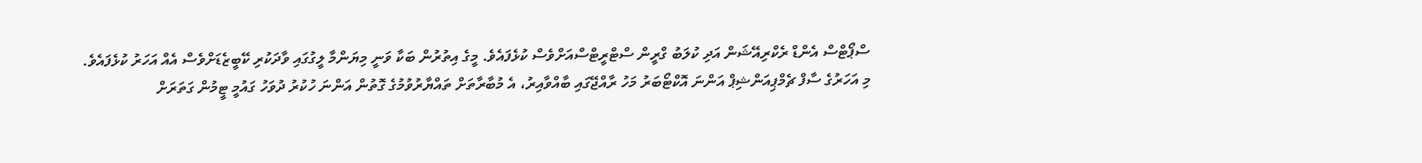ސްޕޯޓްސް އެންޑް ރެކްރިއޭޝަން އަދި ކުލަބު ގްރީން ސްޓްރީޓްސްއަށްވެސް ކުޅެފައެވެ. މީގެ އިތުރުން ބަކާ ވަނީ މިޔަންމާ ލީގުގައި ވާދަކުރި ކޭބީޒެޑަށްވެސް އެއް އަހަރު ކުޅެފައެވެ.
މި އަހަރުގެ ސާފް ޗެމްޕިއަންޝިޕް އަންނަ އޮކްޓޯބަރު މަހު ރާއްޖޭގައި ބާއްވާއިރު، އެ މުބާރާތަށް ތައްޔާރުވުމުގެ ގޮތުން އަންނަ ހުކުރު ދުވަހު ގައުމީ ޓީމުން ގަތަރަށް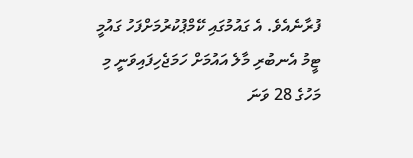ފުރާނެއެވެ. އެ ގައުމުގައި ކޭމްޕުކުރުމަށްފަހު ގައުމީ ޓީމު އެނބުރި މާލެ އައުމަށް ހަމަޖެހިފައިވަނީ މި މަހުގެ 28 ވަނަ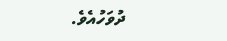ދުވަހުއެވެ.